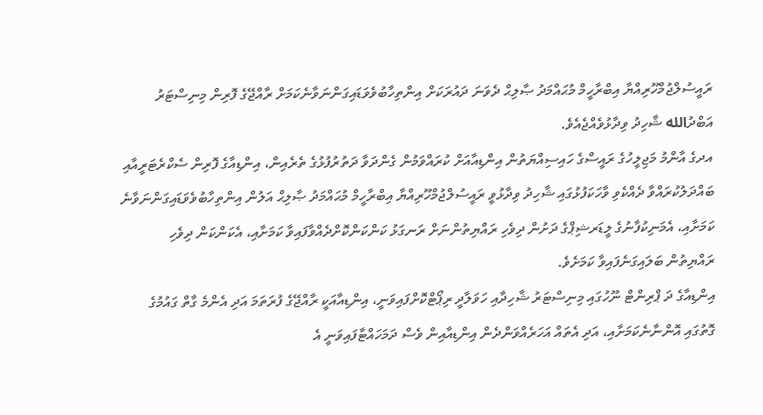ރައީސުލްޖުމްހޫރިއްޔާ އިބްރާހީމް މުޙައްމަދު ޞާލިޙް ދެވަނަ ދައުރަކަށް އިންތިހާބުވެވަޑައިގަންނަވާނެކަމަށް ރާއްޖޭގެ ފޮރިން މިނިސްޓަރު އަބްދުالله ޝާހިދު ވިދާޅުވެއްޖެއެވެ.
އދގެ އާންމު މަޖިލީހުގެ ރައީސްގެ ހައިސިއްޔަތުން އިންޑިއާއަށް ކުރައްވަމުން ގެންދަވާ ދަތުރުފުޅުގެ ތެރެއިން، އިންޑިއާގެ ފޮރިން ސެކްރެޓަރީއާއި ބައްދަލުކުރައްވާ ދެއްކެވި ވާހަކަފުޅުގައި ޝާހިދު ވިދާޅުވީ ރައީސުލްޖުމްހޫރިއްޔާ އިބްރާހީމް މުޙައްމަދު ޞާލިޙް އަލުން އިންތިހާބުވެވަޑައިގަންނަވާނެ ކަމަށާއި، އެމަނިކުފާނުގެ ލީޑަރޝިޕްގެ ދަށުން ދިވެހި ރައްޔިތުންނަށް ރަނގަޅު ކަންކަންކޮށްދެއްވާފައިވާ ކަމަށާއި، އެކަންކަން ދިވެހި ރައްޔިތުން ބަލައިގަނެފައިވާ ކަމަށެވެ.
އިންޑިއާގެ ދަ ޕްރިންޓް ނޫހުގައި މިނިސްޓަރު ޝާހިދާއި ހަވަލާދީ ރިޕޯޓްކޮށްފައިވަނީ، އިންޑިއާއަކީ ރާއްޖޭގެ ފުރަތަމަ އަދި އެންމެ ގާތް ގައުމުގެ ގޮތުގައި އޮންނާނެކަމަށާއި، އަދި އެތައް އަހަރެއްވަންދެން އިންޑިއާއިން ވެސް ދަމަހައްޓާފައިވަނީ އެ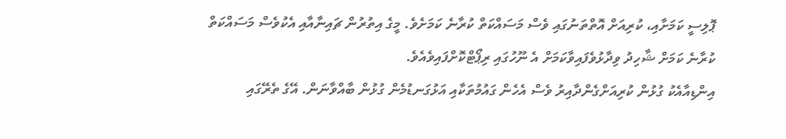ޕޮލިސީ ކަމަށާއި، ކުރިއަށް އޮތްތަނުގައި ވެސް މަސައްކަތް ކުރާނެ ކަމަށެވެ. މީގެ އިތުރުން ޗައިނާއާއި އެކުވެސް މަސައްކަތް ކުރާނެ ކަމަށް ޝާހިދު ވިދާޅުވެފައިވާކަމަށް އެ ނޫހުގައި ރިޕޯޓްކޮށްފައިވެއެވެ.
އިންޑިއާއެކު ގުޅުން ކުރިއަށްގެންދާއިރު ވެސް އެހެން ގައުމުތަކާއި އަޅުގަނޑުމެން ގުޅުން ބާއްވާނަން. އޭގެ ތެރޭގައި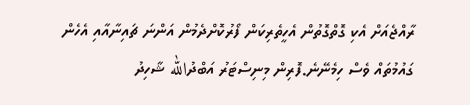ރާއްޖެއަށް އެކި ގޮތްގޮތުން އެހީތެރިކަން ފޯރުކޮށްދެމުން އަންނަ ޗައިނާއާއި އެހެން ގައުމުތައް ވެސް ހިމެނޭނެ.ފޮރިން މިނިސްޓަރު އަބްދުالله ޝާހިދު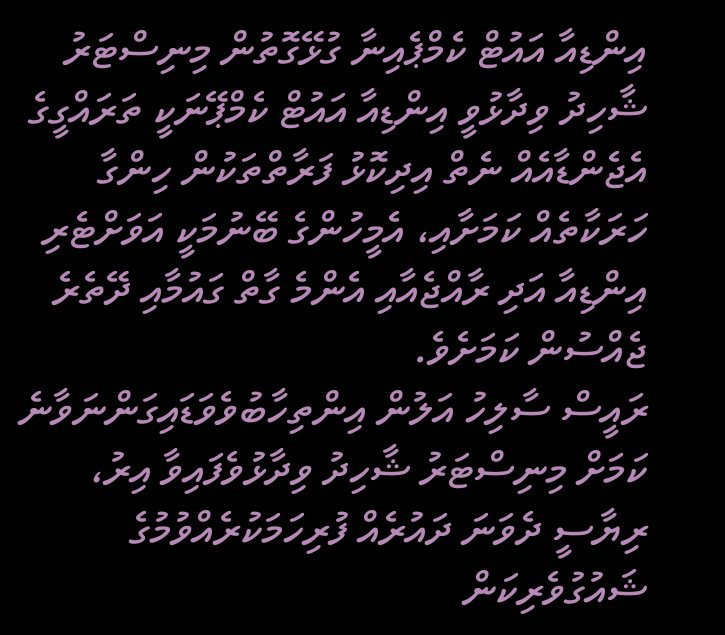އިންޑިއާ އައުޓް ކެމްޕެއިނާ ގުޅޭގޮތުން މިނިސްޓަރު ޝާހިދު ވިދާޅުވީ އިންޑިއާ އައުޓް ކެމްޕޭނަކީ ތަރައްގީގެ އެޖެންޑާއެއް ނެތް އިދިކޮޅު ފަރާތްތަކުން ހިންގާ ހަރަކާތެއް ކަމަށާއި، އެމީހުންގެ ބޭނުމަކީ އަވަށްޓެރި އިންޑިއާ އަދި ރާއްޖެއާއި އެންމެ ގާތް ގައުމާއި ދޭތެރެ ޖެއްސުން ކަމަށެވެ.
ރައީސް ސާލިހު އަލުން އިންތިހާބުވެވަޑައިގަންނަވާނެ ކަމަށް މިނިސްޓަރު ޝާހިދު ވިދާޅުވެފައިވާ އިރު، ރިޔާސީ ދެވަނަ ދައުރެއް ފުރިހަމަކުރެއްވުމުގެ ޝައުގުވެރިކަން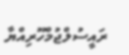ރައީސުލްޖުމްހޫރިއްޔާ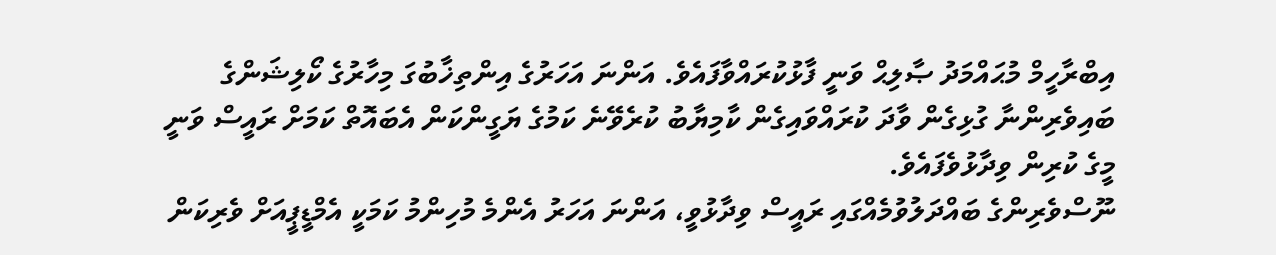އިބްރާހީމް މުޙައްމަދު ޞާލިޙް ވަނީ ފާޅުކުރައްވާފައެވެ. އަންނަ އަހަރުގެ އިންތިޚާބުގަ މިހާރުގެ ކޯލިޝަންގެ ބައިވެރިންނާ ގުޅިގެން ވާދަ ކުރައްވައިގެން ކާމިޔާބު ކުރެވޭނެ ކަމުގެ ޔަގީންކަން އެބައޮތް ކަމަށް ރައީސް ވަނީ މީގެ ކުރިން ވިދާޅުވެފައެވެ.
ނޫސްވެރިންގެ ބައްދަލުވުމެއްގައި ރައީސް ވިދާޅުވީ، އަންނަ އަހަރު އެންމެ މުހިންމު ކަމަކީ އެމްޑީޕީއަށް ވެރިކަން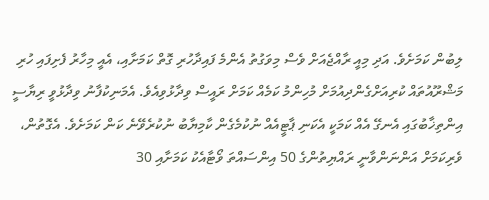ލިބުން ކަމަށެވެ. އަދި މިއީ ރާއްޖެއަށް ވެސް މިވަގުތު އެންމެ ފައިދާހުރި ގޮތް ކަމަށާއި، އެއީ މިހާރު ފެށިފައި ހުރި މަޝްރޫއުތައް ކުރިއަށްގެންދިއުމަށް މުހިންމު ކަމެއް ކަމަށް ރައީސް ވިދާޅުވިއެވެ. އެމަނިކުފާނު ވިދާޅުވީ ރިޔާސީ އިންތިޚާބުގައި އެނގޭ އެއް ކަމަކީ އެކަނި ޕާޓީއެއް ނުކުމެގެން ކާމިޔާބު ނުކުރެވޭނެ ކަން ކަމަށެވެ. އެގޮތުން، ވެރިކަމަށް އަންނަންވާނީ ރައްޔިތުންގެ 50 އިންސައްތަ ވޯޓާއެކު ކަމަށާއި 30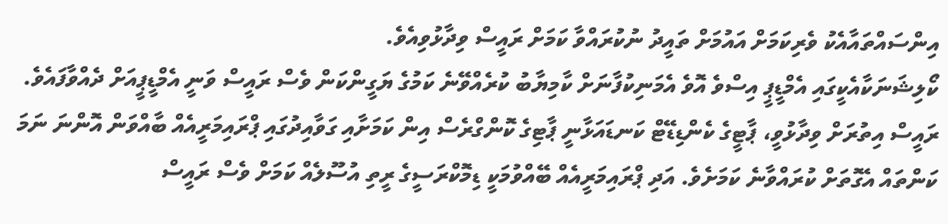އިންސައްތައާއެކު ވެރިކަމަށް އައުމަށް ތައީދު ނުކުރައްވާ ކަމަށް ރައީސް ވިދާޅުވިއެވެ.
ކޯލިޝަނަކާއެކީގައި އެމްޑީޕީ އިސްވެ އޮވެ އެމަނިކުފާނަށް ކާމިޔާބު ކުރެއްވޭނެ ކަމުގެ ޔަގީންކަން ވެސް ރައީސް ވަނީ އެމްޑީޕީއަށް ދެއްވާފައެވެ. ރައީސް އިތުރަށް ވިދާޅުވީ، ޕާޓީގެ ކެންޑިޑޭޓް ކަނޑައަޅާނީ ޕާޓިގެ ކޮންގްރެސް އިން ކަމަށާއި ގަވާއިދުގައި ޕްރައިމަރީއެއް ބާއްވަން އޮންނަ ނަމަ ކަންތައް އެގޮތަށް ކުރައްވާނެ ކަމަށެވެ. އަދި ޕްރައިމަރީއެއް ބޭއްވުމަކީ ޑިމޮކްރަސީގެ ރީތި އުސޫލެއް ކަމަށް ވެސް ރައީސް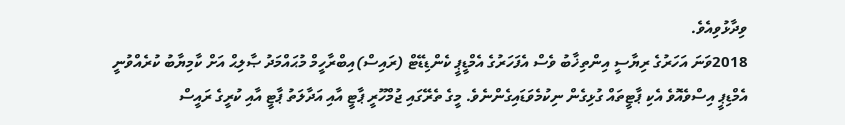ވިދާޅުވިއެވެ.
2018ވަނަ އަހަރުގެ ރިޔާސީ އިންތިޚާބު ވެސް އެފަހަރުގެ އެމްޑީޕީ ކެންޑިޑޭޓް (ރައިސް)އިބްރާހީމް މުޙައްމަދު ޞާލިޙް އަށް ކާމިޔާބު ކުރެއްވުނީ އެމްޑިޕީ އިސްވެއޮވެ އެކި ޕާޓީތައް ގުޅިގެން ނިކުމެވަޑައިގެންނެވެ. މީގެ ތެރޭގައި ޖުމްހޫރީ ޕާޓީ އާއި އަދާލަތު ޕާޓީ އާއި ކުރީގެ ރައީސް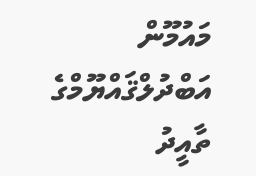މައުމޫން އަބްދުލްޤައްޔޫމްގެ ތާއީދު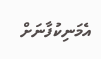އެމަނިކުފާނަށް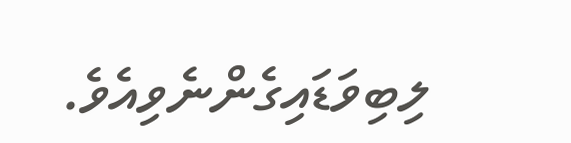ލިބިވަޑައިގެންނެވިއެވެ.